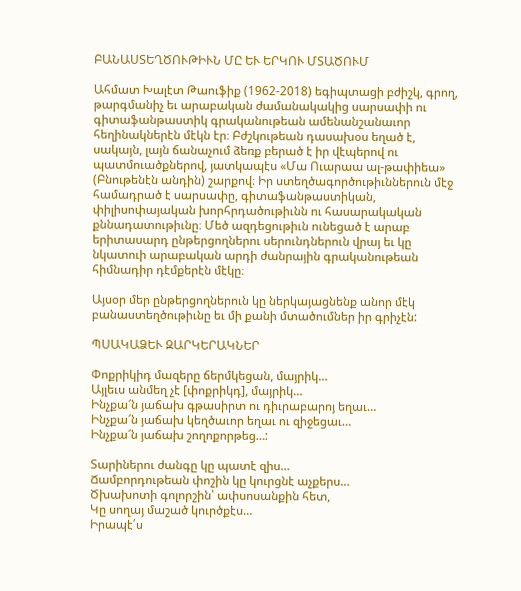ԲԱՆԱՍՏԵՂԾՈՒԹԻՒՆ ՄԸ ԵՒ ԵՐԿՈՒ ՄՏԱԾՈՒՄ

Ահմատ Խալէտ Թաուֆիք (1962-2018) եգիպտացի բժիշկ, գրող, թարգմանիչ եւ արաբական ժամանակակից սարսափի ու գիտաֆանթաստիկ գրականութեան ամենանշանաւոր հեղինակներէն մէկն էր։ Բժշկութեան դասախօս եղած է, սակայն, լայն ճանաչում ձեռք բերած է իր վէպերով ու պատմուածքներով, յատկապէս «Մա Ուարաա ալ-թափիեա» (Բնութենէն անդին) շարքով։ Իր ստեղծագործութիւններուն մէջ համադրած է սարսափը, գիտաֆանթաստիկան, փիլիսոփայական խորհրդածութիւնն ու հասարակական քննադատութիւնը։ Մեծ ազդեցութիւն ունեցած է արաբ երիտասարդ ընթերցողներու սերունդներուն վրայ եւ կը նկատուի արաբական արդի ժանրային գրականութեան հիմնադիր դէմքերէն մէկը։

Այսօր մեր ընթերցողներուն կը ներկայացնենք անոր մէկ բանաստեղծութիւնը եւ մի քանի մտածումներ իր գրիչէն:

ՊՍԱԿԱՁԵՒ ԶԱՐԿԵՐԱԿՆԵՐ

Փոքրիկիդ մազերը ճերմկեցան, մայրիկ…
Այլեւս անմեղ չէ [փոքրիկդ], մայրիկ…
Ինչքա՜ն յաճախ գթասիրտ ու դիւրաբարոյ եղաւ…
Ինչքա՜ն յաճախ կեղծաւոր եղաւ ու զիջեցաւ…
Ինչքա՜ն յաճախ շողոքորթեց…:

Տարիներու ժանգը կը պատէ զիս…
Ճամբորդութեան փոշին կը կուրցնէ աչքերս…
Ծխախոտի գոլորշին՝ ափսոսանքին հետ,
Կը սողայ մաշած կուրծքէս…
Իրապէ՛ս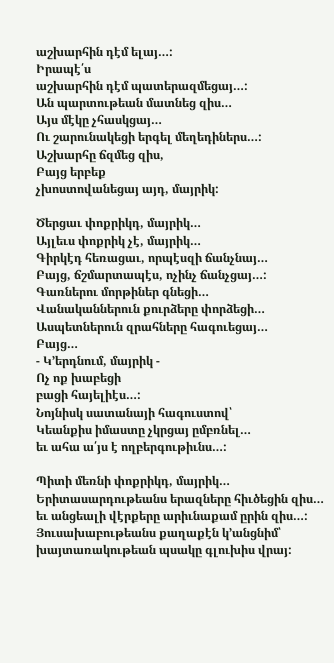աշխարհին դէմ ելայ…:
Իրապէ՛ս
աշխարհին դէմ պատերազմեցայ…:
Ան պարտութեան մատնեց զիս…
Այս մէկը չհասկցայ…
Ու շարունակեցի երգել մեղեդիներս…:
Աշխարհը ճզմեց զիս,
Բայց երբեք
չխոստովանեցայ այդ, մայրիկ:

Ծերցաւ փոքրիկդ, մայրիկ…
Այլեւս փոքրիկ չէ, մայրիկ…
Գիրկէդ հեռացաւ, որպէսզի ճանչնայ…
Բայց, ճշմարտապէս, ոչինչ ճանչցայ…:
Գառներու մորթիներ գնեցի…
Վանականներուն քուրձերը փորձեցի…
Ասպետներուն զրահները հագուեցայ…
Բայց…
- Կ՚երդնում, մայրիկ -
Ոչ ոք խաբեցի
բացի հայելիէս…:
Նոյնիսկ սատանայի հագուստով՝
Կեանքիս իմաստը չկրցայ ըմբռնել…
եւ ահա ա՛յս է ողբերգութիւնս…:

Պիտի մեռնի փոքրիկդ, մայրիկ…
Երիտասարդութեանս երազները հիւծեցին զիս…
եւ անցեալի վէրքերը արիւնաքամ ըրին զիս…:
Յուսախաբութեանս քաղաքէն կ՚անցնիմ՝
խայտառակութեան պսակը գլուխիս վրայ: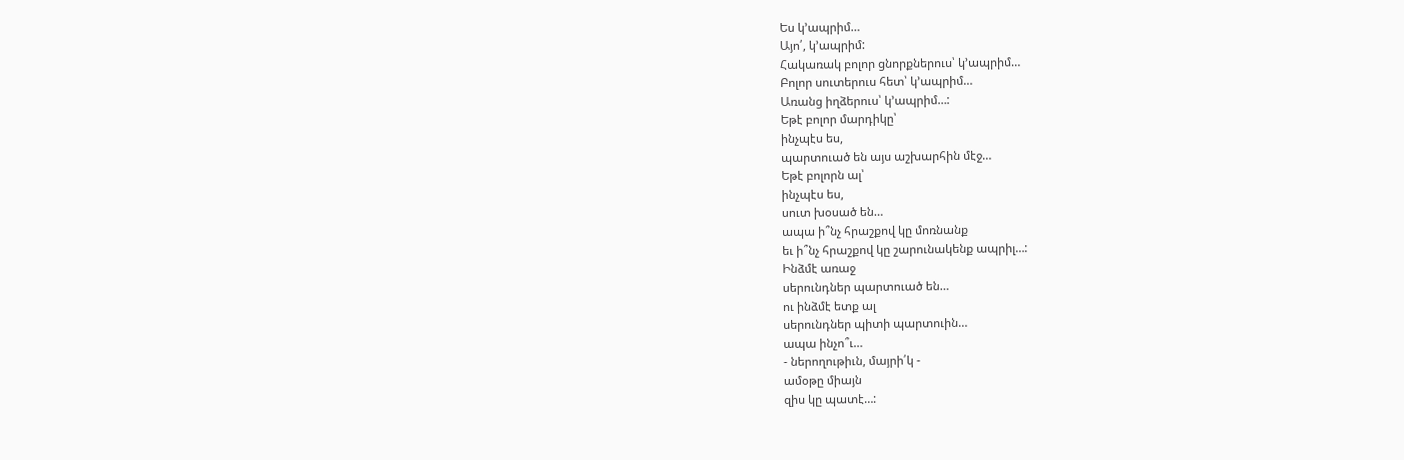Ես կ՚ապրիմ…
Այո՛, կ՚ապրիմ:
Հակառակ բոլոր ցնորքներուս՝ կ՚ապրիմ…
Բոլոր սուտերուս հետ՝ կ՚ապրիմ…
Առանց իղձերուս՝ կ՚ապրիմ…:
Եթէ բոլոր մարդիկը՝
ինչպէս ես,
պարտուած են այս աշխարհին մէջ…
Եթէ բոլորն ալ՝
ինչպէս ես,
սուտ խօսած են…
ապա ի՞նչ հրաշքով կը մոռնանք
եւ ի՞նչ հրաշքով կը շարունակենք ապրիլ…:
Ինձմէ առաջ
սերունդներ պարտուած են…
ու ինձմէ ետք ալ
սերունդներ պիտի պարտուին…
ապա ինչո՞ւ…
- ներողութիւն, մայրի՛կ -
ամօթը միայն
զիս կը պատէ…: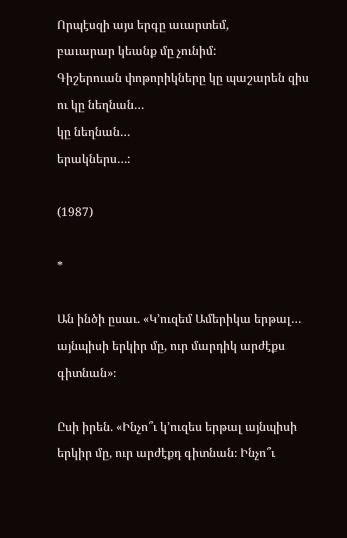Որպէսզի այս երգը աւարտեմ,
բաւարար կեանք մը չունիմ:
Գիշերուան փոթորիկները կը պաշարեն զիս
ու կը նեղնան…
կը նեղնան…
երակներս…:

(1987)

*

Ան ինծի ըսաւ. «Կ՚ուզեմ Ամերիկա երթալ… այնպիսի երկիր մը, ուր մարդիկ արժէքս գիտնան»։

Ըսի իրեն. «Ինչո՞ւ կ՚ուզես երթալ այնպիսի երկիր մը, ուր արժէքդ գիտնան։ Ինչո՞ւ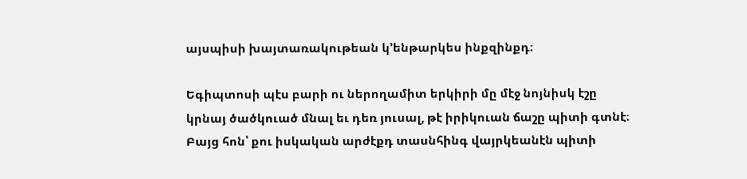այսպիսի խայտառակութեան կ՚ենթարկես ինքզինքդ։

Եգիպտոսի պէս բարի ու ներողամիտ երկիրի մը մէջ նոյնիսկ էշը կրնայ ծածկուած մնալ եւ դեռ յուսալ, թէ իրիկուան ճաշը պիտի գտնէ։ Բայց հոն՝ քու իսկական արժէքդ տասնհինգ վայրկեանէն պիտի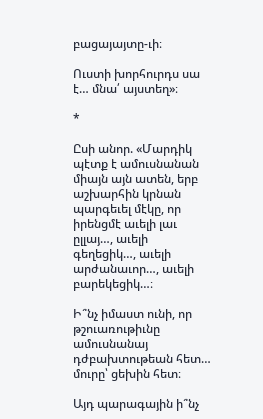բացայայտը-ւի։

Ուստի խորհուրդս սա է… մնա՛ այստեղ»։

*

Ըսի անոր. «Մարդիկ պէտք է ամուսնանան միայն այն ատեն, երբ աշխարհին կրնան պարգեւել մէկը, որ իրենցմէ աւելի լաւ ըլլայ…, աւելի գեղեցիկ…, աւելի արժանաւոր…, աւելի բարեկեցիկ…։

Ի՞նչ իմաստ ունի, որ թշուառութիւնը ամուսնանայ դժբախտութեան հետ… մուրը՝ ցեխին հետ։

Այդ պարագային ի՞նչ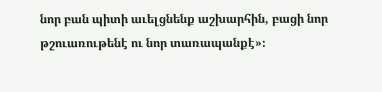նոր բան պիտի աւելցնենք աշխարհին, բացի նոր թշուառութենէ ու նոր տառապանքէ»։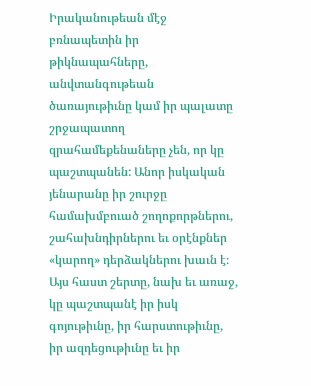Իրականութեան մէջ բռնապետին իր թիկնապահները, անվտանգութեան ծառայութիւնը կամ իր պալատը շրջապատող զրահամեքենաները չեն, որ կը պաշտպանեն: Անոր իսկական յենարանը իր շուրջը համախմբուած շողոքորթներու, շահախնդիրներու եւ օրէնքներ «կարող» դերձակներու խաւն է։ Այս հաստ շերտը, նախ եւ առաջ, կը պաշտպանէ իր իսկ գոյութիւնը, իր հարստութիւնը, իր ազդեցութիւնը եւ իր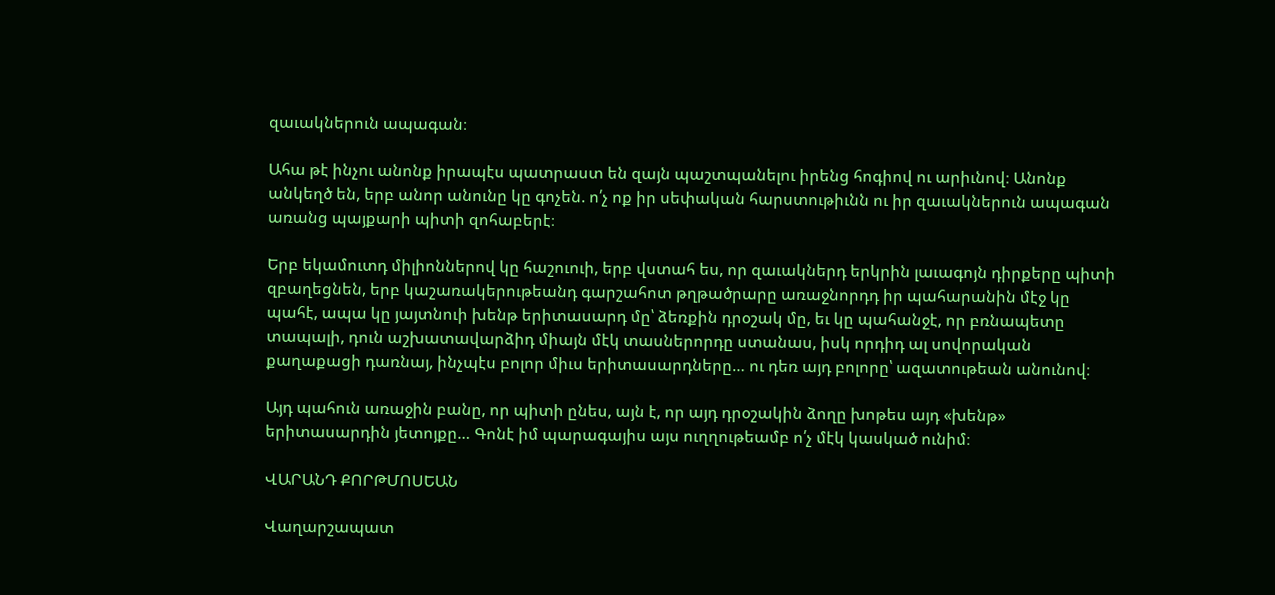զաւակներուն ապագան։

Ահա թէ ինչու անոնք իրապէս պատրաստ են զայն պաշտպանելու իրենց հոգիով ու արիւնով։ Անոնք անկեղծ են, երբ անոր անունը կը գոչեն. ո՛չ ոք իր սեփական հարստութիւնն ու իր զաւակներուն ապագան առանց պայքարի պիտի զոհաբերէ։

Երբ եկամուտդ միլիոններով կը հաշուուի, երբ վստահ ես, որ զաւակներդ երկրին լաւագոյն դիրքերը պիտի զբաղեցնեն, երբ կաշառակերութեանդ գարշահոտ թղթածրարը առաջնորդդ իր պահարանին մէջ կը պահէ, ապա կը յայտնուի խենթ երիտասարդ մը՝ ձեռքին դրօշակ մը, եւ կը պահանջէ, որ բռնապետը տապալի, դուն աշխատավարձիդ միայն մէկ տասներորդը ստանաս, իսկ որդիդ ալ սովորական քաղաքացի դառնայ, ինչպէս բոլոր միւս երիտասարդները… ու դեռ այդ բոլորը՝ ազատութեան անունով։

Այդ պահուն առաջին բանը, որ պիտի ընես, այն է, որ այդ դրօշակին ձողը խոթես այդ «խենթ» երիտասարդին յետոյքը… Գոնէ իմ պարագայիս այս ուղղութեամբ ո՛չ մէկ կասկած ունիմ։

ՎԱՐԱՆԴ ՔՈՐԹՄՈՍԵԱՆ

Վաղարշապատ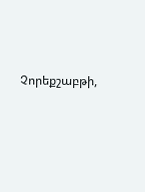Չորեքշաբթի,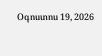Օգոստոս 19, 2026